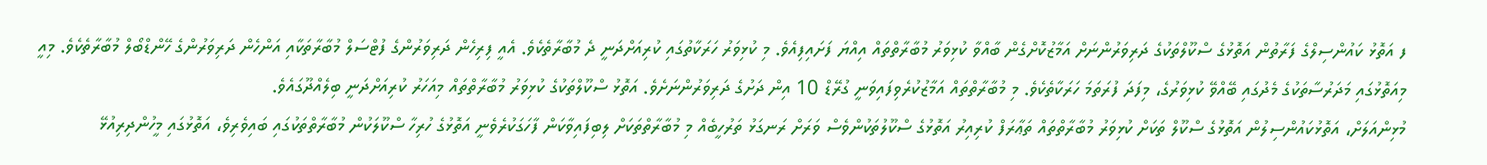ފ އަތޮޅު ކައުންސިލްގެ ފަރާތުން އަތޮޅުގެ ސްކޫލްތަކުގެ ދަރިވަރުންނަށް އަމާޒުކޮށްގެން ބާއްވާ ކުޅިވަރު މުބާރާތްތައް އިއްޔަ ފަށައިފިއެވެ. މި ކުޅިވަރު ހަރަކާތުގައި ކުރިއަށްދަނީ ދެ މުބާރާތެކެވެ. އެއީ ފިރިހެން ދަރިވަރުންގެ ފުޓްސަލް މުބާރާތަކާއި އަންހެން ދަރިވަރުންގެ ހޭންޑްބޯލް މުބާރާތެކެވެ. މިއީ މިއަތޮޅުގައި މަދަރުސާތަކުގެ މެދުގައި ބޭއްވޭ ކުޅިވަރުގެ، މިފަދަ ފުރަތަމަ ހަރަކާތެކެވެ. މި މުބާރާތްތައް އަމާޒުކުރެވިފައިވަނީ ގުރޭޑް 10 އިން ދަށުގެ ދަރިވަރުންނަށެވެ. އަތޮޅު ސްކޫލްތަކުގެ ކުޅިވަރު މުބާރާތްތައް މިއަހަރު ކުރިއަށްދަނީ ބިލެއްދޫގައެވެ.
މުޅިންއަލަށް، އަތޮޅުކައުންސިލުން އަތޮޅުގެ ސްކޫލް ތަކަށް ކުޅިވަރު މުބާރާތްތައް ތަޢާރަފް ކުރިއިރު އަތޮޅުގެ ސްކޫލުތަކުންވެސް ވަރަށް ރަނގަޅު ތަރުހީބެއް މި މުބާރާތްތަކަށް ލިބިފައިވާކަން ފާހަގަކުރެވެނީ އަތޮޅުގެ ހުރިހާ ސްކޫލަކުން މުބާރާތްތަކުގައި ބައިވެރިވެ، އަތޮޅުގައި މީހުންދިރިއުޅޭ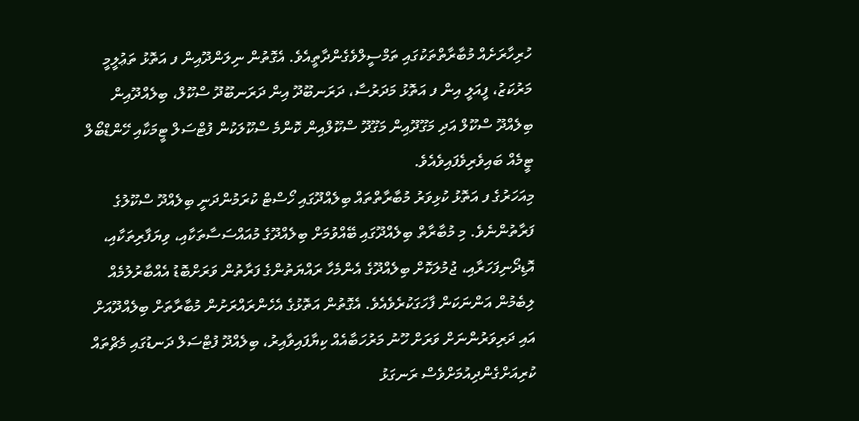ހުރިހާރަށެއް މުބާރާތްތަކުގައި ތަމްސީލްވެގެންދާތީއެވެ. އެގޮތުން ނިލަންދޫއިން ފ އަތޮޅު ތަޢުލީމީ މަރުކަޒު، ފީއަލީ އިން ފ އަތޮޅު މަދަރުސާ، ދަރަނބޫދޫ އިން ދަރަނބޫދޫ ސްކޫލް، ބިލެއްދޫއިން ބިލެއްދޫ ސްކޫލް އަދި މަގޫދޫއިން މަގޫދޫ ސްކޫލްއިން ކޮންމެ ސްކޫލަކުން ފުޓްސަލް ޓީމަކާއި ހޭންޑްބޯލް ޓީމެއް ބައިވެރިވެފައިވެއެވެ.
މިއަހަރުގެ ފ އަތޮޅު ކުޅިވަރު މުބާރާތްތައް ބިލެއްދޫގައި ހޯސްޓް ކުރަމުންދަނީ ބިލެއްދޫ ސްކޫލުގެ ފަރާތުންނެވެ. މި މުބާރާތް ބިލެއްދޫގައި ބޭއްވުމަށް ބިލެއްދޫގެ މުއައްސަސާތަކާއި، ވިޔަފާރިތަކާއި، އޮޑިދޯނިފަހަރާއި، ޖުމުލަކޮށް ބިލެއްދޫގެ އެންމެހާ ރައްޔަތުންގެ ފަރާތުން ވަރަށްބޮޑު އެއްބާރުލުމެއް ލިބެމުން އަންނަކަން ފާހަގަކުރެވެއެވެ. އެގޮތުން އަތޮޅުގެ އެހެންރައްރަށުން މުބާރާތަށް ބިލެއްދޫއަށް އައި ދަރިވަރުންނަށް ވަރަށް ހޫނު މަރުހަބާއެއް ކިޔާފައިވާއިރު، ބިލެއްދޫ ފުޓްސަލް ދަނޑުގައި މެޗްތައް ކުރިއަށްގެންދިއުމަށްވެސް ރަނގަޅު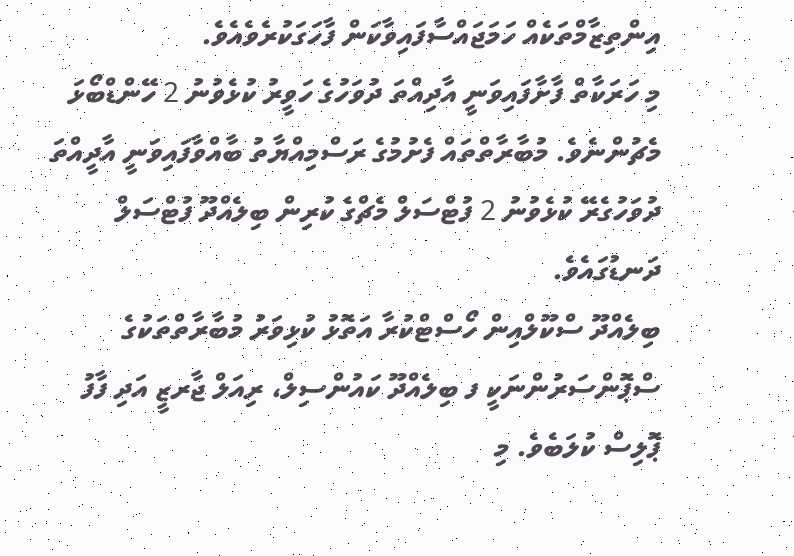އިންތިޒާމްތަކެއް ހަމަޖައްސާފައިވާކަން ފާހަގަކުރެވެއެވެ.
މި ހަރަކާތް ފާށާފައިވަނީ އާދިއްތަ ދުވަހުގެ ހަވީރު ކުޅެވުނު 2 ހޭންޑްބޯޅަ މެޗުންނެވެ. މުބާރާތްތައް ފެށުމުގެ ރަސްމިއްޔާތު ބާއްވާފައިވަނީ އާދީއްތަ ދުވަހުގެރޭ ކުޅެވުނު 2 ފުޓްސަލް މެޗްގެ ކުރިން ބިލެއްދޫ ފުޓްސަލް ދަނޑުގައެވެ.
ބިލެއްދޫ ސްކޫލްއިން ހޯސްޓްކުރާ އަތޮޅު ކުޅިވަރު މުބާރާތްތަކުގެ ސްޕޮންސަރުންނަކީ ފ ބިލެއްދޫ ކައުންސިލް، ރިއަލް ޖާރޒީ އަދި ފާފު ޕޮލިސް ކުލަބެވެ. މި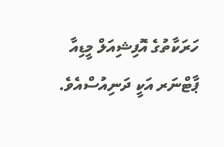ހަރަކާތުގެ އޮފިޝިއަލް މީޑިއާ ޕާޓްނަރ އަކީ ދަނިއުސްއެވެ.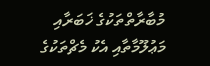މުބާރާތްތަކުގެ ޚަބަރާއި މަޢުލޫމާތާއި އެކު މެޗްތަކުގެ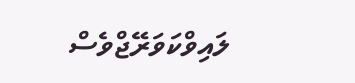ލައިވްކަވަރޭޖްވެސް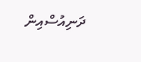ދަނިއުސްއިން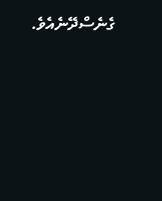ގެނެސްދޭނެއެވެ.